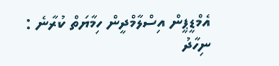އެމްޑީޕީން އިސްލާމްދީން ހިމާޔަތް ކުރާނެ : ނިހާދު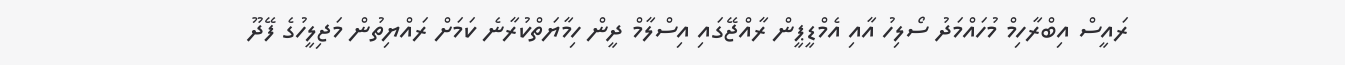ރައީސް އިބްރާހިމް މުހައްމަދު ސޯލިހު އާއި އެމްޑީޕީން ރާއްޖޭގައި އިސްލާމް ދީން ހިމާޔަތްކުރާނެ ކަމަށް ރައްޔިތުން މަޖިލީހުގެ ފޭދޫ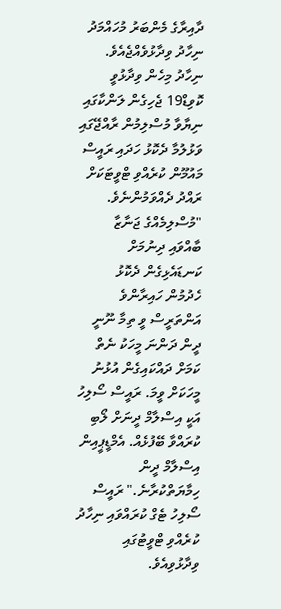ދާއިރާގެ މެންބަރު މުހައްމަދު ނިހާދު ވިދާޅުވެއްޖެއެވެ.
ނިހާދު މިހެން ވިދާޅުވީ ކޮވިޑް19 ޖެހިގެން ލަންކާގައި ނިޔާވާ މުސްލިމުން ރާއްޖޭގައި ވަޅުލުމާ ދެކޮޅު ހަދައި ރައީސް މައުމޫން ކުރެއްވި ޓްވީޓަކަށް ރައްދު ދެއްވަމުންނެވެ.
"މުސްލިމެއްގެ ޖަނާޒާ ބާއްވައި ދިނުމަށް ކަނޑައެޅިގެން ދެކޮޅު ހެދުމުން ހައިރާންވެ އަންތަރީސް ވީ ތިމާ ނޫނީ ދީން ދަންނަ މީހަކު ނެތް ކަމަށް ދައްކައިގެން އުޅުނު މީހަކަށް ވީމަ. ރައީސް ސޯލިހު އަކީ އިސްލާމް ދީނަށް ލޯބި ކުރައްވާ ބޭފުޅެއް. އެމްޑީޕީއިން އިސްލާމް ދީން ހިމާޔަތްކުރާނެ." ރައީސް ސޯލިހު ޓެގް ކުރައްވައި ނިހާދު ކުރެއްވި ޓްވީޓުގައި ވިދާޅުވިއެވެ.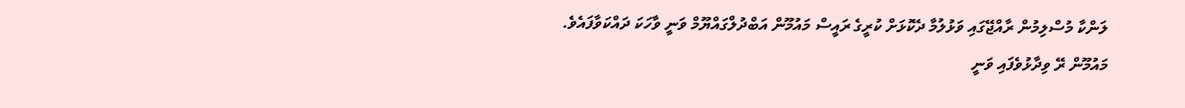ލަންކާ މުސްލިމުން ރާއްޖޭގައި ވަޅުލުމާ ދެކޮޅަށް ކުރީގެ ރައީސް މައުމޫން އަބްދުލްގައްޔޫމް ވަނީ ވާހަކަ ދައްކަވާފައެވެ.
މައުމޫން ރޭ ވިދާޅުވެފައި ވަނީ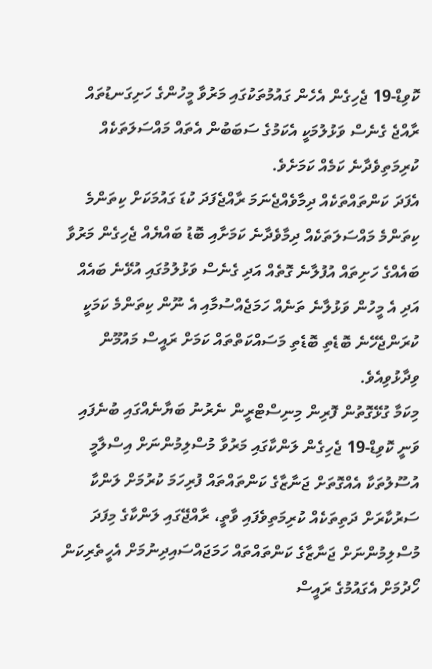ކޮވިޑް-19 ޖެހިގެން އެހެން ގައުމުތަކުގައި މަރުވާ މީހުންގެ ހަށިގަނޑުތައް ރާއްޖެ ގެނެސް ވަޅުލުމަކީ އެކަމުގެ ސަބަބުން އެތައް މައްސަލަތަކެއް ކުރިމަތިވެދާނެ ކަމެއް ކަމަށެވެ.
އެފަދަ ކަންތައްތަކެއް ދިމާވެއްޖެނަމަ ރާއްޖެފަދަ ކުޑަ ގައުމަކަށް ކިތަންމެ ކިތަންމެ މައްސަލަތަކެއް ދިމާވެދާނެ ކަމަށާއި ބޮޑު ބައްޔެއް ޖެހިގެން މަރުވާ ބައެއްގެ ހަށިތައް އުފުލާނެ ގޮތެއް އަދި ގެނެސް ވަޅުލުމުގައި އުޅޭނެ ބައެއް އަދި އެ މީހުން ވަޅުލާނެ ތަނެއް ހަމަޖެއްސުމާއި އެ ނޫން ކިތަންމެ ކަމަކީ ކުރަންޖެހޭނެ ބޮޑެތި ބޮޑެތި މަސައްކަތްތައް ކަމަށް ރައީސް މައުމޫން ވިދާޅުވިއެވެ.
މިކަމާ ގުޅޭގޮތުން ފޮރިން މިނިސްޓްރީން ނެރުނު ބަޔާނެއްގައި ބުނެފައި ވަނީ ކޮވިޑް-19 ޖެހިގެން ލަންކާގައި މަރުވާ މުސްލިމުންނަށް އިސްލާމީ އުސޫލުތަކާ އެއްގޮތަށް ޖަނާޒާގެ ކަންތައްތައް ފުރިހަމަ ކުރުމަށް ލަންކާ ސަރުކާރަށް ދަތިތަކެއް ކުރިމަތިވެފައި ވާތީ، ރާއްޖޭގައި ލަންކާގެ މިފަދަ މުސްލިމުންނަށް ޖަނާޒާގެ ކަންތައްތައް ހަމަޖައްސައިދިނުމަށް އެހީތެރިކަން ހޯދުމަށް އެގައުމުގެ ރައީސް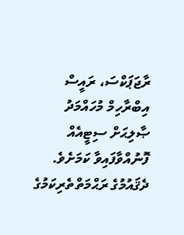ރާޖަޕަކްސަ، ރައީސް އިބްރާހިމް މުހައްމަދު ޞާލިޙަށް ސިޓީއެއް ފޮނުއްވާފައިވާ ކަމަށެވެ.
ދެޤައުމުގެ ރަޙްމަތްތެރިކަމުގެ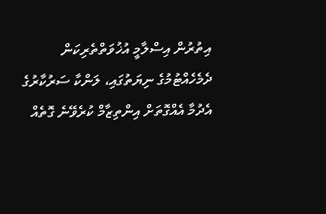އިތުރުން އިސްލާމީ އުޚުވަތްތެރިކަން ދެމެހެއްޓުމުގެ ނިޔަތުގައި، ލަންކާ ސަރުކާރުގެ އެދުމާ އެއްގޮތަށް އިންތިޒާމް ކުރެވޭނެ ގޮތެއް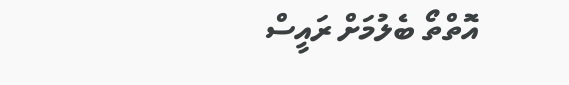އޮތްތޯ ބެލުމަށް ރައީސް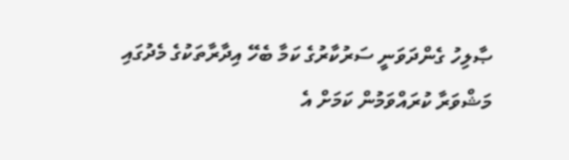ޞާލިހު ގެންދަވަނީ ސަރުކާރުގެ ކަމާ ބެހޭ އިދާރާތަކުގެ މެދުގައި މަޝްވަރާ ކުރައްވަމުން ކަމަށް އެ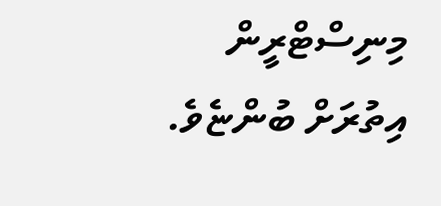މިނިސްޓްރީން އިތުރަށް ބުންޏެވެ.